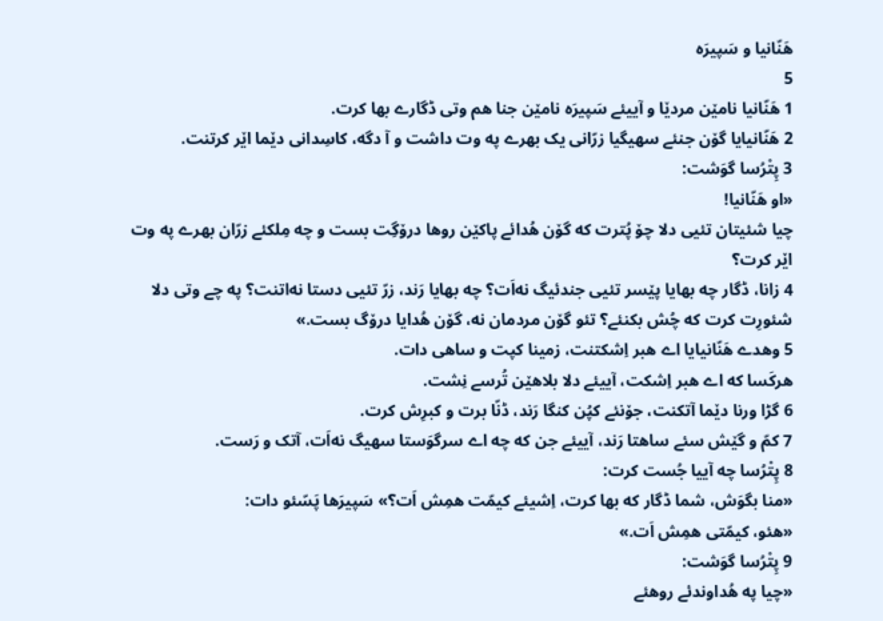هَنّانیا و سَپیرَه
5
1 هَنّانیا نامێن مردێا و آییئے سَپیرَه نامێن جنا هم وتی ڈگارے بها کرت.
2 هَنّانیایا گۆن جنئے سهیگیا زرّانی یک بهرے په وت داشت و آ دگه، کاسِدانی دێما اێر کرتنت.
3 پِتْرُسا گوَشت:
«او هَنّانیا!
چیا شئیتان تئیی دلا چۆ پُترت که گۆن هُدائے پاکێن روها درۆگِت بست و چه مِلکئے زرّان بهرے په وت اێر کرت؟
4 زانا، ڈگار چه بهایا پێسر تئیی جندئیگ نه‌اَت؟ چه بهایا رَند، زرّ تئیی دستا نه‌اتنت؟ په چے وتی دلا شئورِت کرت که چُش بکنئے؟ تئو گۆن مردمان نه، گۆن هُدایا درۆگ بست.»
5 وهدے هَنّانیایا اے هبر اِشکتنت، زمینا کپت و ساهی دات.
هرکَسا که اے هبر اِشکت، آییئے دلا بلاهێن تُرسے نِشت.
6 گڑا ورنا دێما آتکنت، جۆنئے کپُن کنگا رَند، ڈنّا برت و کبرِش کرت.
7 کمّ و گێش سئے ساهتا رَند، آییئے جن که چه اے سرگوَستا سهیگ نه‌اَت، آتک و رَست.
8 پِتْرُسا چه آییا جُست کرت:
«منا بگوَش، شما ڈگار که بها کرت، اِشیئے کیمّت همِش اَت؟» سَپیرَها پَسّئو دات:
«هئو، کیمّتی همِش اَت.»
9 پِتْرُسا گوَشت:
«چیا په هُداوندئے روهئے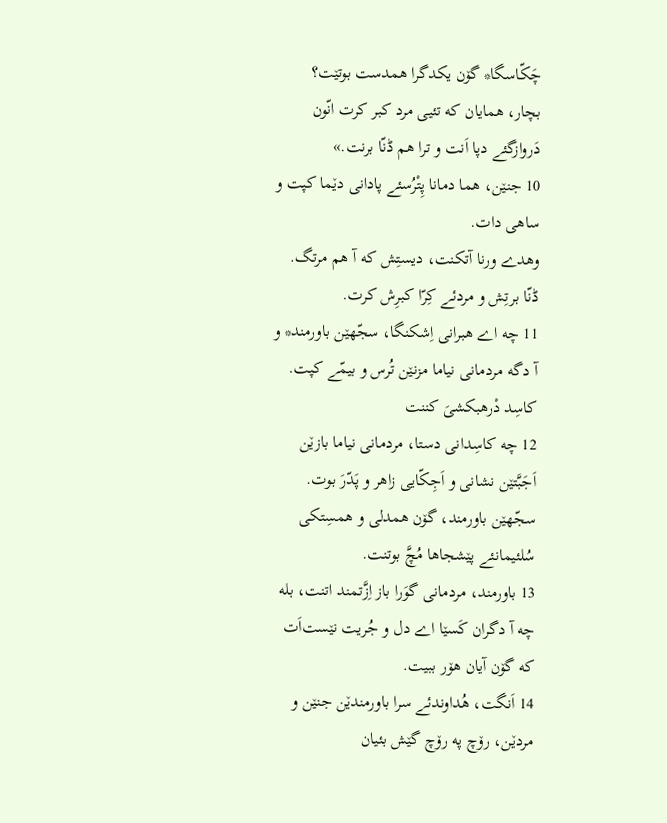چَکّاسگا* گۆن یکدگرا همدست بوتێت؟ بچار، همایان که تئیی مرد کبر کرت انّون دَروازگئے دپا اَنت و ترا هم ڈنّا برنت.»
10 جنێن، هما دمانا پِتْرُسئے پادانی دێما کپت و ساهی دات.
وهدے ورنا آتکنت، دیستِش که آ هم مرتگ.
ڈنّا برتِش و مردئے کِرّا کبرِش کرت.
11 چه اے هبرانی اِشکنگا، سجّهێن باورمند* و آ دگه مردمانی نیاما مزنێن تُرس و بیمّے کپت.
کاسِد دْرهبکشیَ کننت
12 چه کاسِدانی دستا، مردمانی نیاما بازێن اَجَبَّتێن نشانی و اَجِکّایی زاهر و پَدّرَ بوت.
سجّهێن باورمند، گۆن همدلی و همسِتکی سُلئیمانئے پێشجاها مُچَّ بوتنت.
13 باورمند، مردمانی گوَرا باز اِزَّتمند اتنت، بله چه آ دگران کَسێا اے دل و جُریت نێست‌اَت که گۆن آیان هۆر ببیت.
14 اَنگت، هُداوندئے سرا باورمندێن جنێن و مردێن، رۆچ په رۆچ گێش بئیان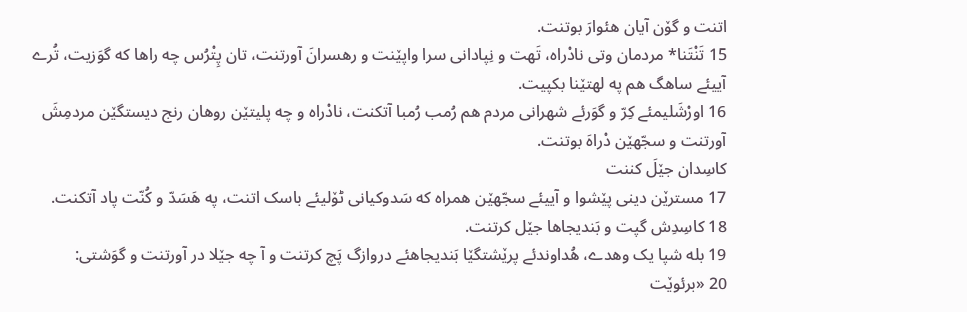اتنت و گۆن آیان هئوارَ بوتنت.
15 تَنْتَنا* مردمان وتی نادْراه، تَهت و نِپادانی سرا واپێنت و رهسرانَ آورتنت، تان پِتْرُس چه راها که گوَزیت، تُرے آییئے ساهگ هم په لهتێنا بکپیت.
16 اورْشَلیمئے کِرّ و گوَرئے شهرانی مردم هم رُمب رُمبا آتکنت، نادْراه و چه پلیتێن روهان رنج دیستگێن مردمِشَ آورتنت و سجّهێن دْراهَ بوتنت.
کاسِدان جێلَ کننت
17 مسترێن دینی پێشوا و آییئے سجّهێن همراه که سَدوکیانی ٹۆلیئے باسک اتنت، په هَسَدّ و کُنّت پاد آتکنت.
18 کاسِدِش گپت و بَندیجاها جێل کرتنت.
19 بله شپا یک وهدے، هُداوندئے پرێشتگێا بَندیجاهئے دروازگ پَچ کرتنت و آ چه جێلا در آورتنت و گوَشتی:
20 «برئوێت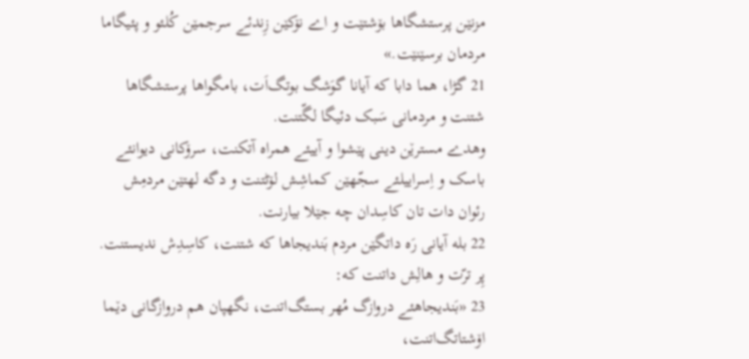مزنێن پرستشگاها بۆشتێت و اے نۆکێن زِندئے سرجمێن کُلئو و پئیگاما مردمان برسێنێت.»
21 گڑا، هما دابا که آیانا گوَشگ بوتگ‌اَت، بامگواها پرستشگاها شتنت و مردمانی سَبک دئیگا لگّتنت.
وهدے مسترێن دینی پێشوا و آییئے همراه آتکنت، سرۆکانی دیوانئے باسک و اِسراییلئے سجّهێن کماشِش لۆٹتنت و دگه لهتێن مردمِش رئوان دات تان کاسِدان چه جێلا بیارنت.
22 بله آیانی رَه داتگێن مردم بَندیجاها که شتنت، کاسِدِش ندیستنت.
پِر ترّت و هالِش داتنت که:
23 «بَندیجاهئے دروازگ مُهر بستگ‌اتنت، نگهپان هم دروازگانی دێما اۆشتاتگ‌اتنت،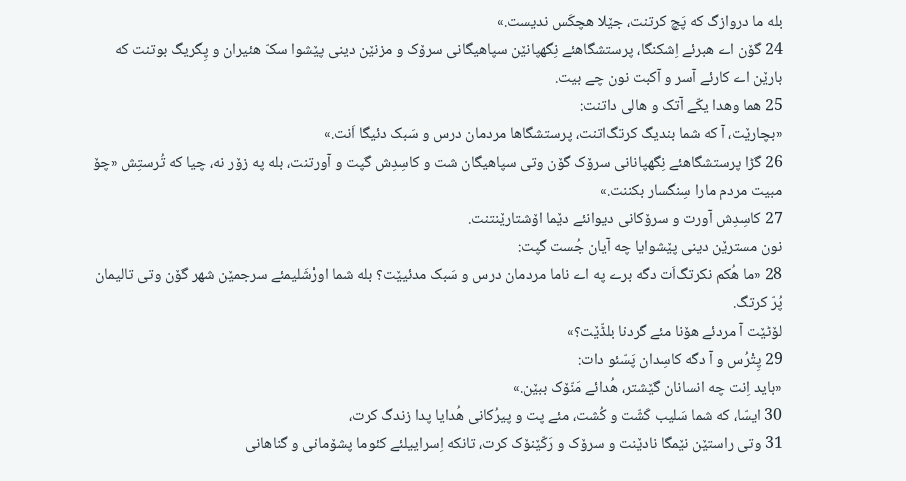بله ما دروازگ که پَچ کرتنت، جێلا هچکَس ندیست.»
24 گۆن اے هبرئے اِشکنگا، پرستشگاهئے نِگهپانێن سپاهیگانی سرۆک و مزنێن دینی پێشوا سکّ هئیران و پِگریگ بوتنت که بارێن اے کارئے آسر و آکبت نون چے بیت.
25 هما وهدا یکّے آتک و هالی داتنت:
«بچارێت، آ که شما بندیگ کرتگ‌اتنت، پرستشگاها مردمان درس و سَبک دئیگا اَنت.»
26 گڑا پرستشگاهئے نِگهپانانی سرۆک گۆن وتی سپاهیگان شت و کاسِدِش گپت و آورتنت، بله په زۆر نه، چیا که تُرستِش «چۆ مبیت مردم مارا سِنگسار بکننت.»
27 کاسِدِش آورت و سرۆکانی دیوانئے دێما اۆشتارێنتنت.
نون مسترێن دینی پێشوایا چه آیان جُست گپت:
28 «ما هُکم نکرتگ‌اَت دگه برے په اے ناما مردمان درس و سَبک مدئیێت؟ بله شما اورْشَلیمئے سرجمێن شهر گۆن وتی تالیمان پُرّ کرتگ.
لۆٹێت آ مردئے هۆنا مئے گردنا بلڈّێت؟»
29 پِتْرُس و آ دگه کاسِدان پَسّئو دات:
«باید اِنت چه انسانان گێشتر، هُدائے مَنّۆک ببێن.»
30 ایسّا، که شما سَلیب کَشّت و کُشت، مئے پت و پیرُکانی هُدایا پدا زندگ کرت،
31 وتی راستێن نێمگا نادێنت و سرۆک و رَکّێنۆک کرت، تانکه اِسراییلئے کئوما پشۆمانی و گناهانی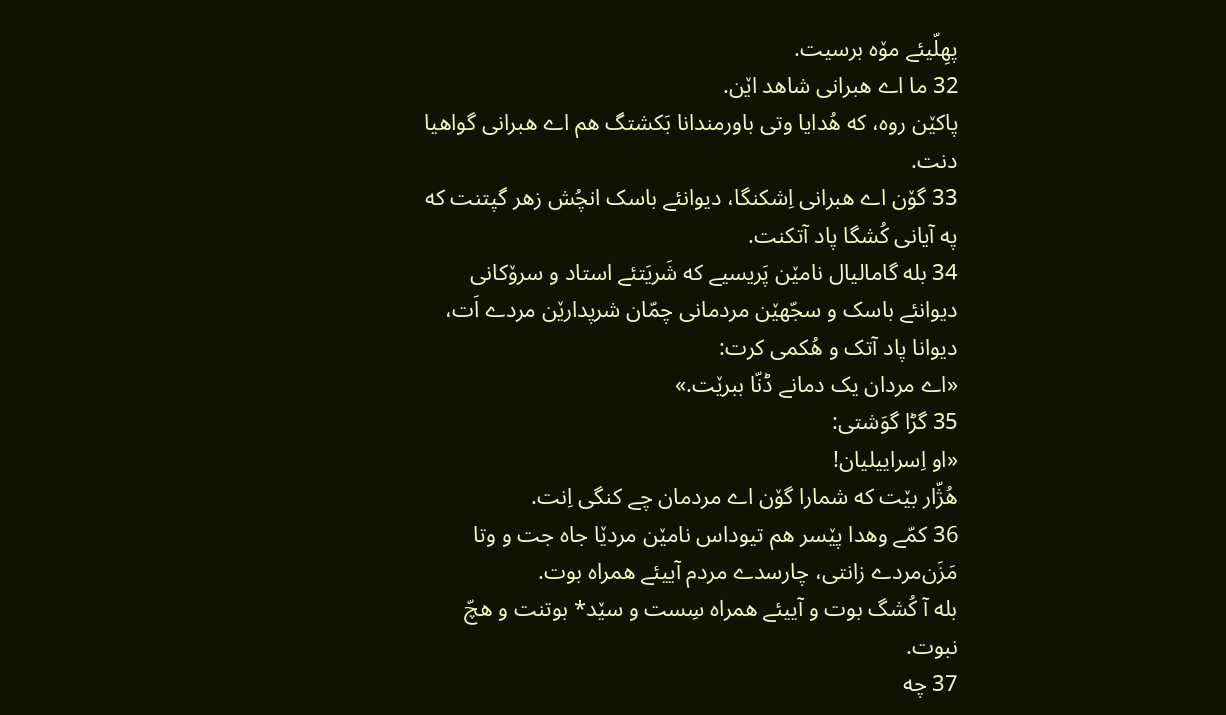پهِلّیئے مۆه برسیت.
32 ما اے هبرانی شاهد اێن.
پاکێن روه، که هُدایا وتی باورمندانا بَکشتگ هم اے هبرانی گواهیا دنت.
33 گۆن اے هبرانی اِشکنگا، دیوانئے باسک انچُش زهر گپتنت که په آیانی کُشگا پاد آتکنت.
34 بله گامالیال نامێن پَریسیے که شَریَتئے استاد و سرۆکانی دیوانئے باسک و سجّهێن مردمانی چمّان شرپدارێن مردے اَت، دیوانا پاد آتک و هُکمی کرت:
«اے مردان یک دمانے ڈنّا ببرێت.»
35 گڑا گوَشتی:
«او اِسراییلیان!
هُژّار بێت که شمارا گۆن اے مردمان چے کنگی اِنت.
36 کمّے وهدا پێسر هم تیوداس نامێن مردێا جاه جت و وتا مَزَن‌مردے زانتی، چارسدے مردم آییئے همراه بوت.
بله آ کُشگ بوت و آییئے همراه سِست و سێد* بوتنت و هچّ نبوت.
37 چه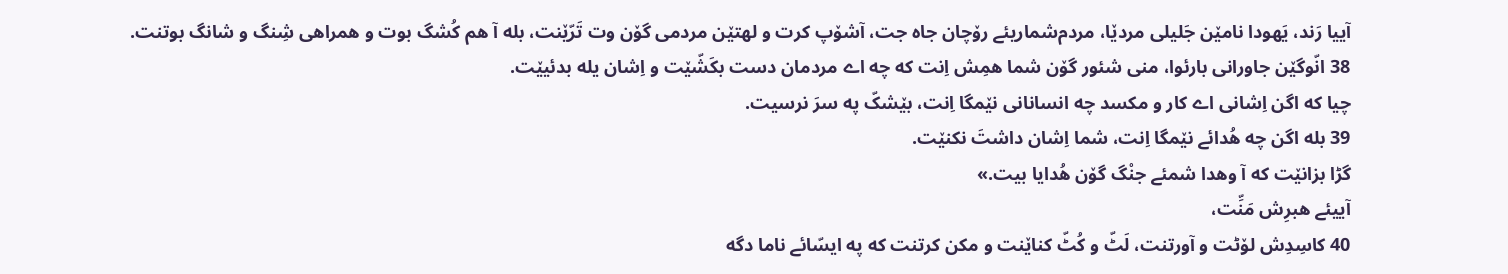آییا رَند، یَهودا نامێن جَلیلی مردێا، مردم‌شماریئے رۆچان جاه جت، آشۆپ کرت و لهتێن مردمی گۆن وت تَرّێنت، بله آ هم کُشگ بوت و همراهی شِنگ و شانگ بوتنت.
38 انّوگێن جاورانی بارئوا، منی شئور گۆن شما همِش اِنت که چه اے مردمان دست بکَشّێت و اِشان یله بدئیێت.
چیا که اگن اِشانی اے کار و مکسد چه انسانانی نێمگا اِنت، بێشکّ په سرَ نرسیت.
39 بله اگن چه هُدائے نێمگا اِنت، شما اِشان داشتَ نکنێت.
گڑا بزانێت که آ وهدا شمئے جنْگ گۆن هُدایا بیت.»
آییئے هبرِش مَنِّت،
40 کاسِدِش لۆٹت و آورتنت، لَٹّ و کُٹّ کناێنت و مکن کرتنت که په ایسّائے ناما دگه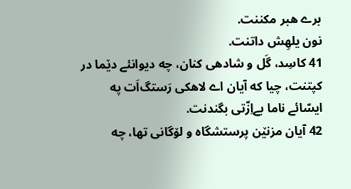برے هبر مکننت.
نون یلهِش داتنت.
41 کاسِد، گَل و شادهی کنان، چه دیوانئے دێما در کپتنت، چیا که آیان اے لاهکی رَستگ‌اَت په ایسّائے ناما بےاِزّتی بگندنت.
42 آیان مزنێن پرستشگاه و لۆگانی تها، چه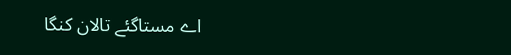اے مستاگئے تالان کنگا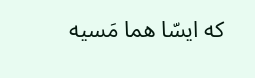که ایسّا هما مَسیه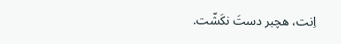اِنت، هچبر دستَ نکَشّت.